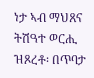ነታ ኣብ ማህጸና ትሽዓተ ወርሒ ዝጾረቶ፡ በጥባታ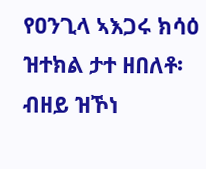የዐንጊላ ኣእጋሩ ክሳዕ ዝተክል ታተ ዘበለቶ፡ ብዘይ ዝኾነ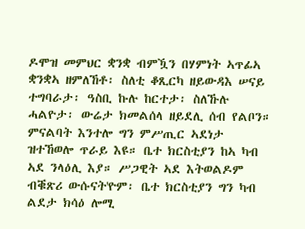ዶሞዝ መምህር ቋንቋ ብምዃን በሃምነት ኣጥፊኣ ቋንቋኣ ዘምለኸቶ፡ ስለቲ ቆጺርካ ዘይውዳእ ሠናይ ተግባራታ፡ ዓስቢ ኩሉ ከርተታ፡ ስለኹሉ ሓልዮታ፡ ውሬታ ክመልሰላ ዘይደሊ ሰብ የልቦን። ምናልባት እንተሎ ግን ምሥጢር ኣደነታ ዝተኸወሎ ጥራይ እዩ። ቤተ ክርስቲያን ከኣ ካብ ኣደ ንላዕሊ እያ። ሥጋዊት ኣደ እትወልዶም ብቑጽሪ ውሱናት'ዮም፡ ቤተ ክርስቲያን ግን ካብ ልደታ ክሳዕ ሎሚ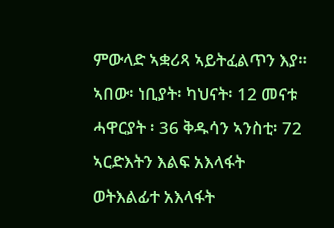ምውላድ ኣቋሪጻ ኣይትፈልጥን እያ። ኣበው፡ ነቢያት፡ ካህናት፡ 12 መናቱ ሓዋርያት ፡ 36 ቅዱሳን ኣንስቲ፡ 72 ኣርድእትን እልፍ አእላፋት ወትእልፊተ አእላፋት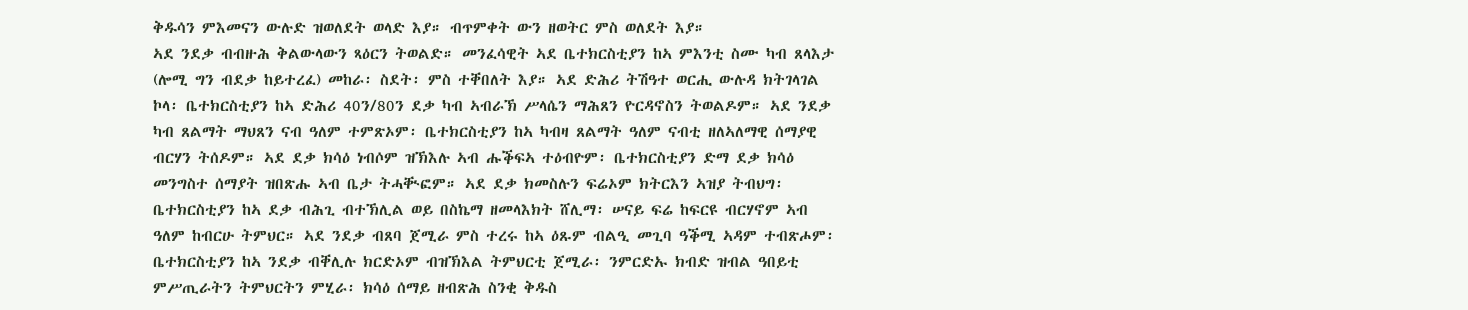ቅዱሳን ምእመናን ውሉድ ዝወለደት ወላድ እያ። ብጥምቀት ውን ዘወትር ምስ ወለደት እያ።
ኣደ ንደቃ ብብዙሕ ቅልውላውን ጻዕርን ትወልድ። መንፈሳዊት ኣደ ቤተክርስቲያን ከኣ ምእንቲ ስሙ ካብ ጸላእታ (ሎሚ ግን ብደቃ ከይተረፈ) መከራ፡ ስደት፡ ምስ ተቐበለት እያ። ኣደ ድሕሪ ትሽዓተ ወርሒ ውሉዳ ክትገላገል ኮላ፡ ቤተክርስቲያን ከኣ ድሕሪ 40ን/80ን ደቃ ካብ ኣብራኽ ሥላሴን ማሕጸን ዮርዳኖስን ትወልዶም። ኣደ ንደቃ ካብ ጸልማት ማህጸን ናብ ዓለም ተምጽኦም፡ ቤተክርስቲያን ከኣ ካብዛ ጸልማት ዓለም ናብቲ ዘለኣለማዊ ሰማያዊ ብርሃን ትሰዶም። ኣደ ደቃ ክሳዕ ነብሶም ዝኽእሉ ኣብ ሑቕፍኣ ተዕብዮም፡ ቤተክርስቲያን ድማ ደቃ ክሳዕ መንግስተ ሰማያት ዝበጽሑ ኣብ ቤታ ትሓቚፎም። ኣደ ደቃ ክመስሉን ፍሬኦም ክትርእን ኣዝያ ትብህግ፡ ቤተክርስቲያን ከኣ ደቃ ብሕጊ ብተኽሊል ወይ በስኬማ ዘመላእክት ሸሊማ፡ ሠናይ ፍሬ ከፍርዩ ብርሃኖም ኣብ ዓለም ከብርሁ ትምህር። ኣደ ንደቃ ብጸባ ጀሚራ ምስ ተረሩ ከኣ ዕጹም ብልዒ መጊባ ዓቕሚ ኣዳም ተብጽሖም፡ ቤተክርስቲያን ከኣ ንደቃ ብቐሊሉ ክርድኦም ብዝኽእል ትምህርቲ ጀሚራ፡ ንምርድኡ ክብድ ዝብል ዓበይቲ ምሥጢራትን ትምህርትን ምሂራ፡ ክሳዕ ሰማይ ዘብጽሕ ስንቂ ቅዱስ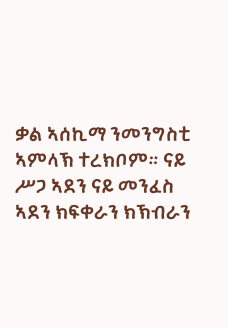ቃል ኣሰኪማ ንመንግስቲ ኣምላኽ ተረክቦም። ናይ ሥጋ ኣደን ናይ መንፈስ ኣደን ክፍቀራን ክኽብራን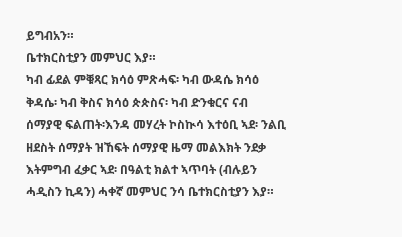ይግብአን።
ቤተክርስቲያን መምህር እያ።
ካብ ፊደል ምቑጻር ክሳዕ ምጽሓፍ፡ ካብ ውዳሴ ክሳዕ ቅዳሴ፡ ካብ ቅስና ክሳዕ ጵጵስና፡ ካብ ድንቁርና ናብ ሰማያዊ ፍልጠት፡እንዳ መሃረት ኮስኲሳ እተዕቢ ኣደ፡ ንልቢ ዘደስት ሰማያት ዝኸፍት ሰማያዊ ዜማ መልእክት ንደቃ እትምግብ ፈቃር ኣደ፡ በዓልቲ ክልተ ኣጥባት (ብሉይን ሓዲስን ኪዳን) ሓቀኛ መምህር ንሳ ቤተክርስቲያን እያ።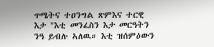ጥሜትና ተዐንግል ጽምእና ተርዊ
እታ "እቲ መንፈስን እታ መርዓትን ንዓ ይብሉ ኣለዉ። እቲ ዝሰምዕውን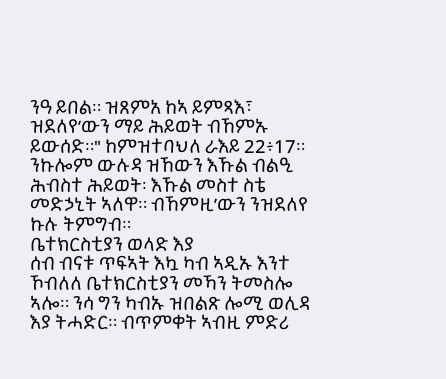ንዓ ይበል። ዝጸምአ ከኣ ይምጻእ፣ ዝደለየ’ውን ማይ ሕይወት ብኸምኡ ይውሰድ።" ከምዝተባህለ ራእይ 22፥17። ንኩሎም ውሉዳ ዝኸውን እኹል ብልዒ ሕብስተ ሕይወት፡ እኹል መስተ ስቴ መድኃኒት ኣለዋ። ብኸምዚ’ውን ንዝደለየ ኩሉ ትምግብ።
ቤተክርስቲያን ወላድ እያ
ሰብ ብናቱ ጥፍኣት እኳ ካብ ኣዲኡ እንተ ኾብለለ ቤተክርስቲያን መኻን ትመስሎ ኣሎ። ንሳ ግን ካብኡ ዝበልጽ ሎሚ ወሊዳ እያ ትሓድር። ብጥምቀት ኣብዚ ምድሪ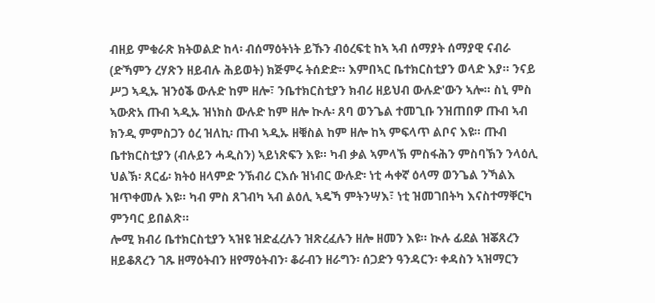ብዘይ ምቁራጽ ክትወልድ ከላ፡ ብሰማዕትነት ይኹን ብዕረፍቲ ከኣ ኣብ ሰማያት ሰማያዊ ናብራ (ድኻምን ረሃጽን ዘይብሉ ሕይወት) ክጅምሩ ትሰድድ። እምበኣር ቤተክርስቲያን ወላድ እያ። ንናይ ሥጋ ኣዲኡ ዝንዕቕ ውሉድ ከም ዘሎ፣ ንቤተክርስቲያን ክብሪ ዘይህብ ውሉድ'ውን ኣሎ። ስኒ ምስ ኣውጽአ ጡብ ኣዲኡ ዝነክስ ውሉድ ከም ዘሎ ኲሉ፡ ጸባ ወንጌል ተመጊቡ ንዝጠበዎ ጡብ ኣብ ክንዲ ምምስጋን ዕረ ዝለኪ፡ ጡብ ኣዲኡ ዘቑስል ከም ዘሎ ከኣ ምፍላጥ ልቦና እዩ። ጡብ ቤተክርስቲያን (ብሉይን ሓዲስን) ኣይነጽፍን እዩ። ካብ ቃል ኣምላኽ ምስፋሕን ምስባኽን ንላዕሊ ህልኽ፡ ጸርፊ፡ ክትዕ ዘላምድ ንኽብሪ ርእሱ ዝነብር ውሉድ፡ ነቲ ሓቀኛ ዕላማ ወንጌል ንኻልእ ዝጥቀመሉ እዩ። ካብ ምስ ጸገብካ ኣብ ልዕሊ ኣዴኻ ምትንሣእ፣ ነቲ ዝመገበትካ እናስተማቐርካ ምንባር ይበልጽ።
ሎሚ ክብሪ ቤተክርስቲያን ኣዝዩ ዝድፈረሉን ዝጽረፈሉን ዘሎ ዘመን እዩ። ኲሉ ፊደል ዝቖጸረን ዘይቆጸረን ገጹ ዘማዕትብን ዘየማዕትብን፡ ቆራብን ዘራግን፡ ሰጋድን ዓንዳርን፡ ቀዳስን ኣዝማርን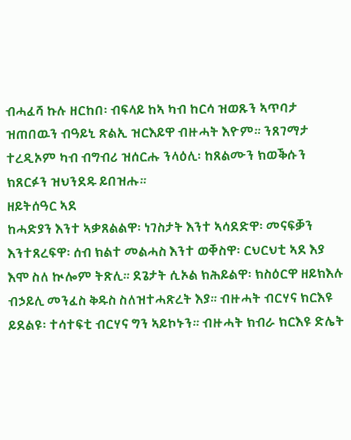ብሓፈሻ ኩሉ ዘርከበ፡ ብፍላይ ከኣ ካብ ከርሳ ዝወጹን ኣጥባታ ዝጠበዉን ብዓይኒ ጽልኢ ዝርእይዋ ብዙሓት እዮም። ንጸገማታ ተረዲኦም ካብ ብግብሪ ዝሰርሑ ንላዕሊ፡ ከጸልሙን ክወቕሱን ክጸርፉን ዝህንደዱ ይበዝሑ።
ዘይትሰዓር ኣደ
ከሓድያን እንተ ኣቃጸልልዋ፡ ነገስታት እንተ ኣሳደድዋ፡ መናፍቓን እንተጸረፍዋ፡ ሰብ ክልተ መልሓስ እንተ ወቐስዋ፡ ርህርህቲ ኣደ እያ እሞ ስለ ኲሎም ትጽሊ። ደጌታት ሲኦል ክሕይልዋ፡ ክስዕርዋ ዘይክእሉ ብኃይሊ መንፈስ ቅዱስ ስለዝተሓጽረት እያ። ብዙሓት ብርሃና ክርእዩ ይደልዩ፡ ተሳተፍቲ ብርሃና ግን ኣይኮኑን። ብዙሓት ክብራ ክርእዩ ድሌት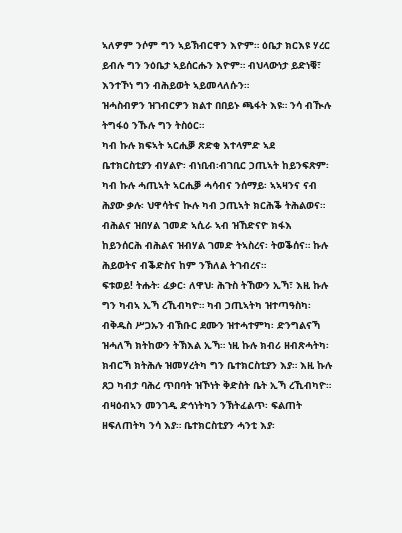ኣለዎም ንሶም ግን ኣይኽብርዋን እዮም። ዕቤታ ክርእዩ ሃረር ይብሉ ግን ንዕቤታ ኣይሰርሑን እዮም። ብህላውነታ ይድነቑ፣ እንተኾነ ግን ብሕይወት ኣይመላለሱን።
ዝሓስብዎን ዝገብርዎን ክልተ በበይኑ ጫፋት እዩ። ንሳ ብዂሉ ትግፋዕ ንኹሉ ግን ትስዕር።
ካብ ኩሉ ክፍኣት ኣርሒቓ ጽድቂ እተላምድ ኣደ
ቤተክርስቲያን ብሃልዮ፡ ብነቢብ፡ብገቢር ኃጢኣት ከይንፍጽም፡ ካብ ኩሉ ሓጢኣት ኣርሒቓ ሓሳብና ንሰማይ፡ ኣኣዛንና ናብ ሕያው ቃሉ፡ ህዋሳትና ኲሉ ካብ ኃጢኣት ክርሕቕ ትሕልወና። ብሕልና ዝበሃል ገመድ ኣሲራ ኣብ ዝኸድናዮ ክፋእ ከይንሰርሕ ብሕልና ዝብሃል ገመድ ትኣስረና፡ ትወቕሰና። ኩሉ ሕይወትና ብቕድስና ከም ንኽለል ትገብረና።
ፍቱወይ! ትሑት፡ ፈቃር፡ ለዋህ፡ ሕጉስ ትኸውን ኢኻ፣ እዚ ኩሉ ግን ካብኣ ኢኻ ረኺብካዮ። ካብ ኃጢኣትካ ዝተጣዓስካ፡ ብቅዱስ ሥጋኡን ብኽቡር ደሙን ዝተሓተምካ፡ ድንግልናኻ ዝሓለኻ ክትከውን ትኽእል ኢኻ። ነዚ ኩሉ ክብሪ ዘብጽሓትካ፡ ክብርኻ ክትሕሉ ዝመሃረትካ ግን ቤተክርስቲያን እያ። እዚ ኩሉ ጸጋ ካብታ ባሕረ ጥበባት ዝኾነት ቅድስት ቤት ኢኻ ረኺብካዮ። ብዛዕብኣን መንገዲ ድኅነትካን ንኽትፈልጥ፡ ፍልጠት ዘፍለጠትካ ንሳ እያ። ቤተክርስቲያን ሓንቲ እያ፡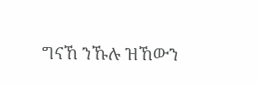ግናኸ ንኹሉ ዝኸውን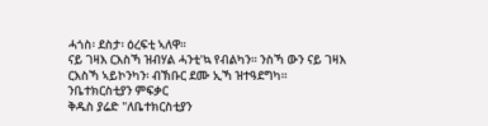ሓጎስ፡ ደስታ፡ ዕረፍቲ ኣለዋ።
ናይ ገዛእ ርእስኻ ዝብሃል ሓንቲ'ኳ የብልካን። ንስኻ ውን ናይ ገዛእ ርእስኻ ኣይኮንካን፡ ብኽቡር ደሙ ኢኻ ዝተዓደግካ።
ንቤተክርስቲያን ምፍቃር
ቅዱስ ያሬድ "ለቤተክርስቲያን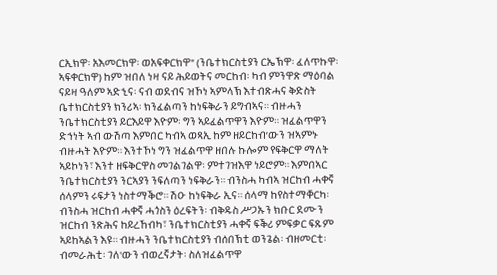ርኢክዋ፡ አእመርክዋ፡ ወአፍቀርክዋ" (ንቤተክርስቲያን ርኤኽዋ፡ ፈለጥኩዋ፡ ኣፍቀርክዋ) ከም ዝበለ ነዛ ናይ ሕይወትና መርከብ፡ ካብ ምንዋጽ ማዕባል ናይዛ ዓለም ኣድኂና፡ ናብ ወደብና ዝኾነ ኣምላኽ እተብጽሓና ቅድስት ቤተክርስቲያን ክንሪኣ፡ ክንፈልጣን ከነፍቅራን ይግብኣና። ብዙሓን ንቤተክርስቲያን ይርእይዋ እዮም፡ ግን ኣይፈልጥዋን እዮም። ዝፈልጥዋን ድኅነት ኣብ ውሽጣ እምበር ካብኣ ወጻኢ ከም ዘይርከብ’ውን ዝኣምኑ ብዙሓት እዮም። እንተኾነ ግን ዝፈልጥዋ ዘበሉ ኩሎም የፍቅርዋ ማለት ኣይኮነን፣ እንተ ዘፍቅርዋስ መገልገልዋ፡ ምተገዝእዋ ነይሮም። እምበኣር ንቤተክርስቲያን ንርኣያን ንፍለጣን ነፍቅራን። ብንስሓ ካብኣ ዝርከብ ሓቀኛ ሰላምን ሩፍታን ነስተማቕሮ። ሽዑ ከነፍቅራ ኢና። ሰላማ ከየስተማቐርካ፡ ብንስሓ ዝርከብ ሓቀኛ ሓጎስን ዕረፍትን፡ ብቅዱስ ሥጋኡን ክቡር ደሙን ዝርከብ ንጽሕና ከይረኸብካ፣ ንቤተክርስቲያን ሓቀኛ ፍቕሪ ምፍቃር ፍጹም ኣይከኣልን እዩ። ብዙሓን ንቤተክርስቲያን ብሰበኽቲ ወንጌል፡ ብዘመርቲ፡ ብመራሕቲ፡ ገለ'ውን ብወረኛታት፡ ስለዝፈልጥዋ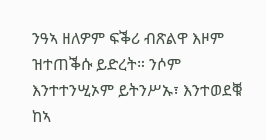ንዓኣ ዘለዎም ፍቕሪ ብጽልዋ እዞም ዝተጠቕሱ ይድረት። ንሶም እንተተንሢኦም ይትንሥኡ፣ እንተወደቑ ከኣ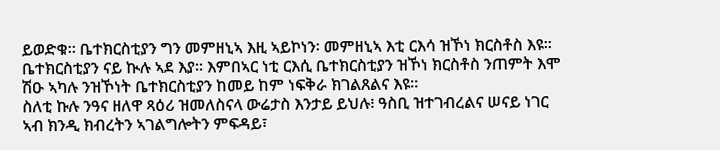ይወድቁ። ቤተክርስቲያን ግን መምዘኒኣ እዚ ኣይኮነን፡ መምዘኒኣ እቲ ርእሳ ዝኾነ ክርስቶስ እዩ። ቤተክርስቲያን ናይ ኲሉ ኣደ እያ። እምበኣር ነቲ ርእሲ ቤተክርስቲያን ዝኾነ ክርስቶስ ንጠምት እሞ ሽዑ ኣካሉ ንዝኾነት ቤተክርስቲያን ከመይ ከም ነፍቅራ ክገልጸልና እዩ።
ስለቲ ኩሉ ንዓና ዘለዋ ጻዕሪ ዝመለስናላ ውሬታስ እንታይ ይህሉ፧ ዓስቢ ዝተገብረልና ሠናይ ነገር ኣብ ክንዲ ክብረትን ኣገልግሎትን ምፍዳይ፣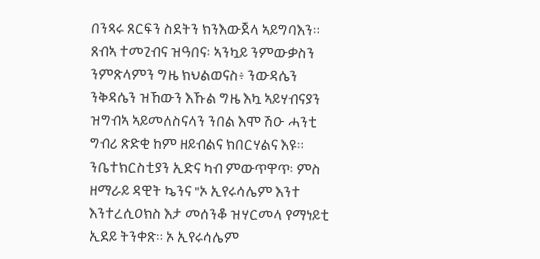በንጻሩ ጸርፍን ስደትን ክንእውጀላ ኣይግባእን። ጸብኣ ተመጊብና ዝዓበና፡ ኣንኳይ ንምውቃስን ንምጽላምን ግዜ ክህልወናስ፥ ንውዳሴን ንቅዳሴን ዝኸውን እኹል ግዜ እኳ ኣይሃብናያን ዝግብኣ ኣይመለስናላን ንበል እሞ ሽዑ ሓንቲ ግብሪ ጽድቂ ከም ዘይብልና ክበርሃልና እዩ። ንቤተክርስቲያን ኢድና ካብ ምውጥዋጥ፡ ምስ ዘማራይ ዳዊት ኴንና "ኦ ኢየሩሳሌም እንተ እንተረሲዐክስ እታ መሰንቆ ዝሃርመላ የማነይቲ ኢደይ ትንቀጽ። ኦ ኢየሩሳሌም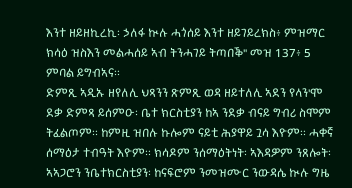እንተ ዘይዘኪረኪ፡ ኃለፋ ኲሉ ሓጎሰይ እንተ ዘይገይረክስ፥ ምዝማር ክሳዕ ዝስእን መልሓሰይ ኣብ ትንሓገይ ትጣበቕ" መዝ 137፥ 5 ምባል ይግብኣና።
ድምጺ ኣዲኡ ዘየለሊ ህጻንን ጽምጺ ወዳ ዘይተለሊ ኣደን የላን'ሞ ደቃ ድምጻ ይሰምዑ፡ ቤተ ክርስቲያን ከኣ ንደቃ ብናይ ግብሪ ስሞም ትፈልጦም። ከምዚ ዝበሉ ኩሎም ናይቲ ሕያዋይ ጓሳ እዮም። ሓቀኛ ሰማዕታ ተብዓት እዮም። ክሳዶም ንሰማዕትነት፡ ኣእዳዎም ንጸሎት፡ ኣኣጋሮን ንቤተክርስቲያን፡ ከናፍሮም ንመዝሙር ንውዳሴ ኲሉ ግዜ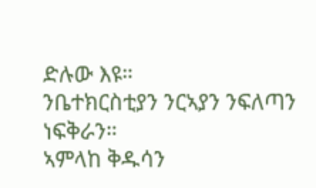ድሉው እዩ።
ንቤተክርስቲያን ንርኣያን ንፍለጣን ነፍቅራን።
ኣምላከ ቅዱሳን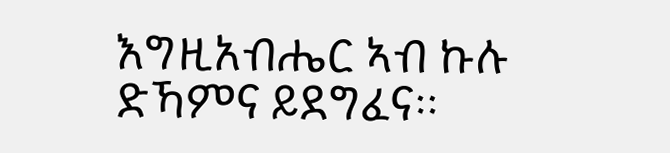እግዚአብሔር ኣብ ኩሉ ድኻምና ይደግፈና።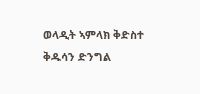ወላዲት ኣምላክ ቅድስተ ቅዱሳን ድንግል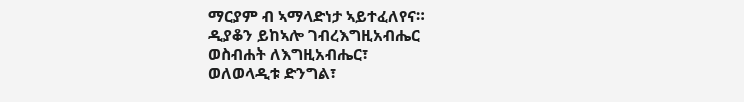ማርያም ብ ኣማላድነታ ኣይተፈለየና።
ዲያቆን ይከኣሎ ገብረእግዚአብሔር
ወስብሐት ለእግዚአብሔር፣
ወለወላዲቱ ድንግል፣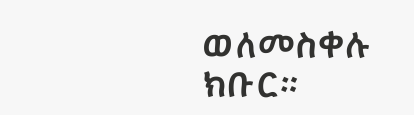ወለመስቀሉ ክቡር።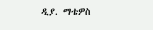ዲያ. ማቴዎስ